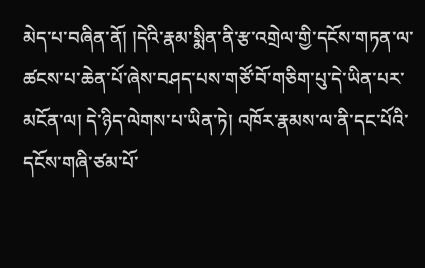མེད་པ་བཞིན་ནོ། །དེའི་རྣམ་སྨིན་ནི་རྩ་འགྲེལ་གྱི་དངོས་གཏན་ལ་ཚངས་པ་ཆེན་པོ་ཞེས་བཤད་པས་གཙོ་བོ་གཅིག་པུ་དེ་ཡིན་པར་མངོན་ལ། དེ་ཉིད་ལེགས་པ་ཡིན་ཏེ། འཁོར་རྣམས་ལ་ནི་དང་པོའི་དངོས་གཞི་ཙམ་པོ་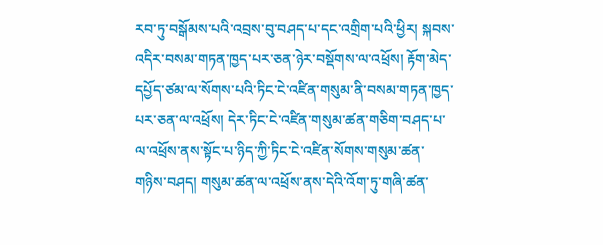རབ་ཏུ་བསྒོམས་པའི་འབྲས་བུ་བཤད་པ་དང་འགྲིག་པའི་ཕྱིར། སྐབས་འདིར་བསམ་གཏན་ཁྱད་པར་ཅན་ཉེར་བསྡོགས་ལ་འཕྲོས། རྟོག་མེད་དཔྱོད་ཙམ་ལ་སོགས་པའི་ཏིང་ངེ་འཛིན་གསུམ་ནི་བསམ་གཏན་ཁྱད་པར་ཅན་ལ་འཕྲོས། དེར་ཏིང་ངེ་འཛིན་གསུམ་ཚན་གཅིག་བཤད་པ་ལ་འཕྲོས་ནས་སྟོང་པ་ཉིད་ཀྱི་ཏིང་ངེ་འཛིན་སོགས་གསུམ་ཚན་གཉིས་བཤད། གསུམ་ཚན་ལ་འཕྲོས་ནས་དེའི་འོག་ཏུ་གཞི་ཚན་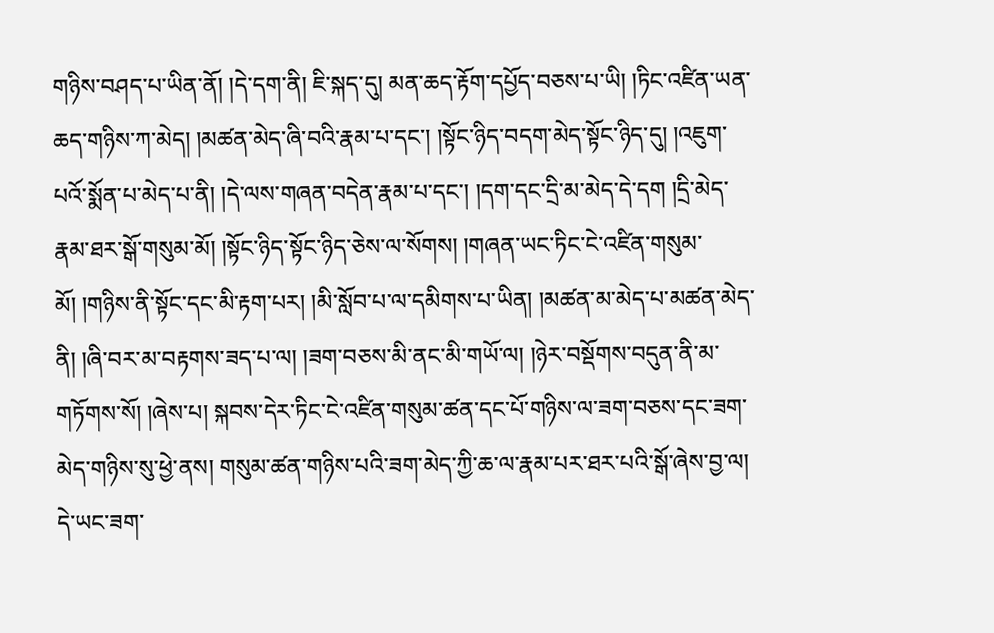གཉིས་བཤད་པ་ཡིན་ནོ། །དེ་དག་ནི། ཇི་སྐད་དུ། མན་ཆད་རྟོག་དཔྱོད་བཅས་པ་ཡི། །ཏིང་འཛིན་ཡན་ཆད་གཉིས་ཀ་མེད། །མཚན་མེད་ཞི་བའི་རྣམ་པ་དང་། །སྟོང་ཉིད་བདག་མེད་སྟོང་ཉིད་དུ། །འཇུག་པའོ་སྨོན་པ་མེད་པ་ནི། །དེ་ལས་གཞན་བདེན་རྣམ་པ་དང་། །དག་དང་དྲི་མ་མེད་དེ་དག །དྲི་མེད་རྣམ་ཐར་སྒོ་གསུམ་མོ། །སྟོང་ཉིད་སྟོང་ཉིད་ཅེས་ལ་སོགས། །གཞན་ཡང་ཏིང་ངེ་འཛིན་གསུམ་མོ། །གཉིས་ནི་སྟོང་དང་མི་རྟག་པར། །མི་སློབ་པ་ལ་དམིགས་པ་ཡིན། །མཚན་མ་མེད་པ་མཚན་མེད་ནི། །ཞི་བར་མ་བརྟགས་ཟད་པ་ལ། །ཟག་བཅས་མི་ནང་མི་གཡོ་ལ། །ཉེར་བསྡོགས་བདུན་ནི་མ་གཏོགས་སོ། །ཞེས་པ། སྐབས་དེར་ཏིང་ངེ་འཛིན་གསུམ་ཚན་དང་པོ་གཉིས་ལ་ཟག་བཅས་དང་ཟག་མེད་གཉིས་སུ་ཕྱེ་ནས། གསུམ་ཚན་གཉིས་པའི་ཟག་མེད་ཀྱི་ཆ་ལ་རྣམ་པར་ཐར་པའི་སྒོ་ཞེས་བྱ་ལ། དེ་ཡང་ཟག་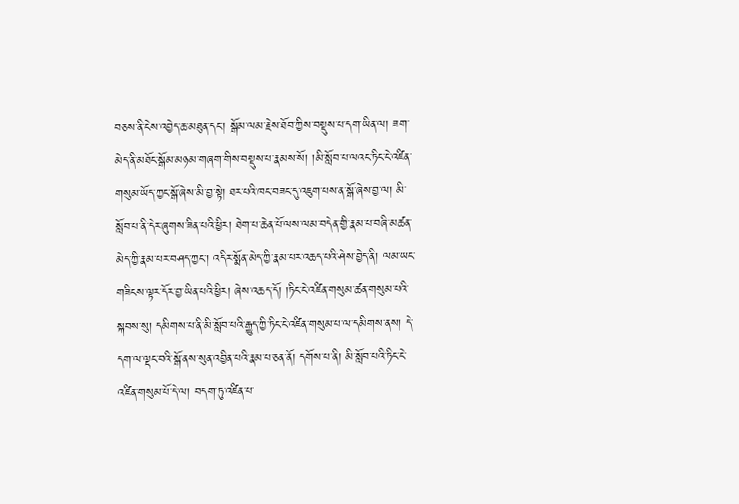བཅས་ནི་ངེས་འབྱེད་ཆ་མཐུན་དང་། སྒོམ་ལམ་རྗེས་ཐོབ་ཀྱིས་བསྡུས་པ་དག་ཡིན་ལ། ཟག་མེད་ནི་མཐོང་སྒོམ་མཉམ་གཞག་གིས་བསྡུས་པ་རྣམས་སོ། །མི་སློབ་པ་ལའང་ཏིང་ངེ་འཛིན་གསུམ་ཡོད་ཀྱང་སྒོ་ཞེས་མི་བྱ་སྟེ། ཐར་པའི་ཁང་བཟང་དུ་འཇུག་པས་ན་སྒོ་ཞེས་བྱ་ལ། མི་སློབ་པ་ནི་དེར་ཞུགས་ཟིན་པའི་ཕྱིར། ཐེག་པ་ཆེན་པོ་ལས་ལམ་བདེན་གྱི་རྣམ་པ་བཞི་མཚན་མེད་ཀྱི་རྣམ་པར་བཤད་ཀྱང་། འདིར་སྨོན་མེད་ཀྱི་རྣམ་པར་འཆད་པའི་ཤེས་བྱེད་ནི། ལམ་ཡང་གཟིངས་ལྟར་དོར་བྱ་ཡིན་པའི་ཕྱིར། ཞེས་འཆད་དོ། །ཏིང་ངེ་འཛིན་གསུམ་ཚན་གསུམ་པའི་སྐབས་སུ། དམིགས་པ་ནི་མི་སློབ་པའི་རྒྱུད་ཀྱི་ཏིང་ངེ་འཛིན་གསུམ་པ་ལ་དམིགས་ནས། དེ་དག་ལ་ལྡང་བའི་སྒོ་ནས་སུན་འབྱིན་པའི་རྣམ་པ་ཅན་ནོ། དགོས་པ་ནི། མི་སློབ་པའི་ཏིང་ངེ་འཛིན་གསུམ་པོ་དེ་ལ། བདག་ཏུ་འཛིན་པ་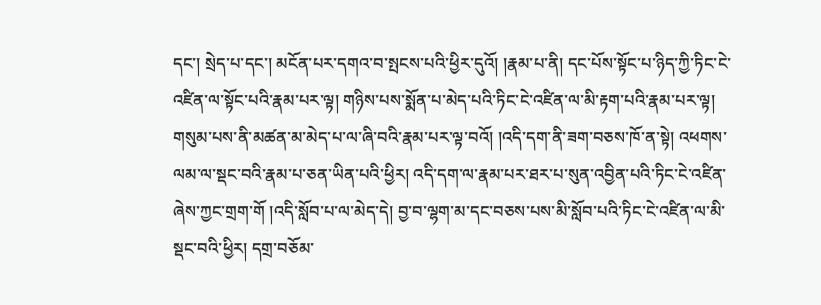དང་། སྲེད་པ་དང་། མངོན་པར་དགའ་བ་སྤངས་པའི་ཕྱིར་དུའོ། །རྣམ་པ་ནི། དང་པོས་སྟོང་པ་ཉིད་ཀྱི་ཏིང་ངེ་འཛིན་ལ་སྟོང་པའི་རྣམ་པར་ལྟ། གཉིས་པས་སྨོན་པ་མེད་པའི་ཏིང་ངེ་འཛིན་ལ་མི་རྟག་པའི་རྣམ་པར་ལྟ། གསུམ་པས་ནི་མཚན་མ་མེད་པ་ལ་ཞི་བའི་རྣམ་པར་ལྟ་བའོ། །འདི་དག་ནི་ཟག་བཅས་ཁོ་ན་སྟེ། འཕགས་ལམ་ལ་སྡང་བའི་རྣམ་པ་ཅན་ཡིན་པའི་ཕྱིར། འདི་དག་ལ་རྣམ་པར་ཐར་པ་སུན་འབྱིན་པའི་ཏིང་ངེ་འཛིན་ཞེས་ཀྱང་གྲག་གོ །འདི་སློབ་པ་ལ་མེད་དེ། བྱ་བ་ལྷག་མ་དང་བཅས་པས་མི་སློབ་པའི་ཏིང་ངེ་འཛིན་ལ་མི་སྡང་བའི་ཕྱིར། དགྲ་བཅོམ་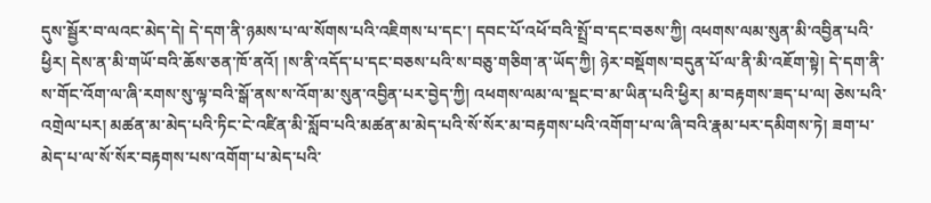དུས་སྦྱོར་བ་ལའང་མེད་དེ། དེ་དག་ནི་ཉམས་པ་ལ་སོགས་པའི་འཇིགས་པ་དང་། དབང་པོ་འཕོ་བའི་སྤྲོ་བ་དང་བཅས་ཀྱི། འཕགས་ལམ་སུན་མི་འབྱིན་པའི་ཕྱིར། དེས་ན་མི་གཡོ་བའི་ཆོས་ཅན་ཁོ་ནའོ། །ས་ནི་འདོད་པ་དང་བཅས་པའི་ས་བཅུ་གཅིག་ན་ཡོད་ཀྱི། ཉེར་བསྡོགས་བདུན་པོ་ལ་ནི་མི་འཇོག་སྟེ། དེ་དག་ནི་ས་གོང་འོག་ལ་ཞི་རགས་སུ་ལྟ་བའི་སྒོ་ནས་ས་འོག་མ་སུན་འབྱིན་པར་བྱེད་ཀྱི། འཕགས་ལམ་ལ་སྡང་བ་མ་ཡིན་པའི་ཕྱིར། མ་བརྟགས་ཟད་པ་ལ། ཅེས་པའི་འགྲེལ་པར། མཚན་མ་མེད་པའི་ཏིང་ངེ་འཛིན་མི་སློབ་པའི་མཚན་མ་མེད་པའི་སོ་སོར་མ་བརྟགས་པའི་འགོག་པ་ལ་ཞི་བའི་རྣམ་པར་དམིགས་ཏེ། ཟག་པ་མེད་པ་ལ་སོ་སོར་བརྟགས་པས་འགོག་པ་མེད་པའི་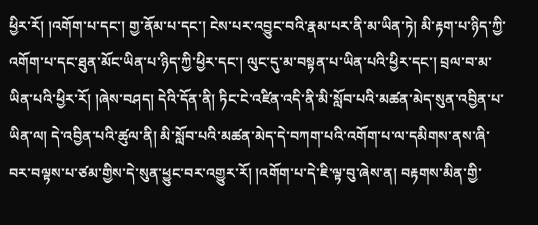ཕྱིར་རོ། །འགོག་པ་དང་། གྱ་ནོམ་པ་དང་། ངེས་པར་འབྱུང་བའི་རྣམ་པར་ནི་མ་ཡིན་ཏེ། མི་རྟག་པ་ཉིད་ཀྱི་འགོག་པ་དང་ཐུན་མོང་ཡིན་པ་ཉིད་ཀྱི་ཕྱིར་དང་། ལུང་དུ་མ་བསྟན་པ་ཡིན་པའི་ཕྱིར་དང་། བྲལ་བ་མ་ཡིན་པའི་ཕྱིར་རོ། །ཞེས་བཤད། དེའི་དོན་ནི། ཏིང་ངེ་འཛིན་འདི་ནི་མི་སློབ་པའི་མཚན་མེད་སུན་འབྱིན་པ་ཡིན་ལ། དེ་འབྱིན་པའི་ཚུལ་ནི། མི་སློབ་པའི་མཚན་མེད་དེ་བཀག་པའི་འགོག་པ་ལ་དམིགས་ནས་ཞི་བར་བལྟས་པ་ཙམ་གྱིས་དེ་སུན་ཕྱུང་བར་འགྱུར་རོ། །འགོག་པ་དེ་ཇི་ལྟ་བུ་ཞེས་ན། བརྟགས་མིན་གྱི་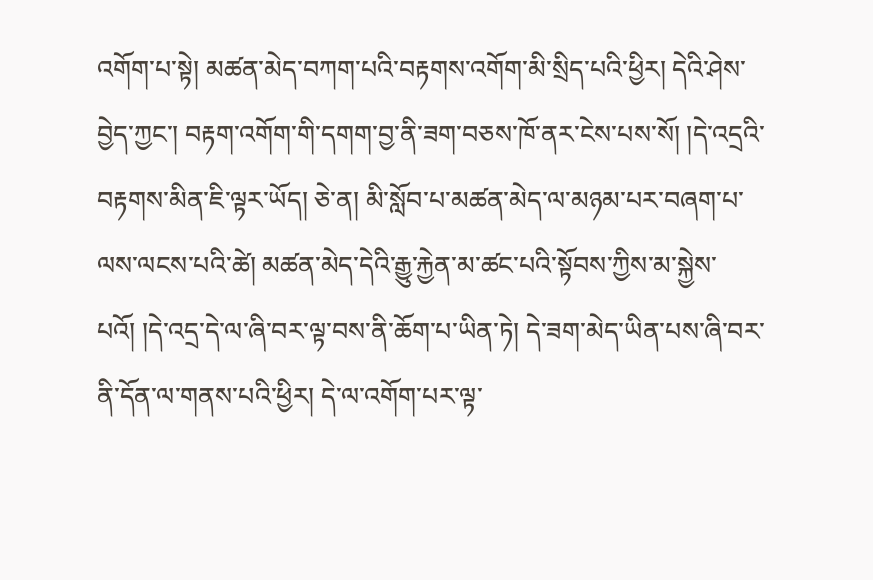འགོག་པ་སྟེ། མཚན་མེད་བཀག་པའི་བརྟགས་འགོག་མི་སྲིད་པའི་ཕྱིར། དེའི་ཤེས་བྱེད་ཀྱང་། བརྟག་འགོག་གི་དགག་བྱ་ནི་ཟག་བཅས་ཁོ་ནར་ངེས་པས་སོ། །དེ་འདྲའི་བརྟགས་མིན་ཇི་ལྟར་ཡོད། ཅེ་ན། མི་སློབ་པ་མཚན་མེད་ལ་མཉམ་པར་བཞག་པ་ལས་ལངས་པའི་ཚེ། མཚན་མེད་དེའི་རྒྱུ་རྐྱེན་མ་ཚང་པའི་སྟོབས་ཀྱིས་མ་སྐྱེས་པའོ། །དེ་འདྲ་དེ་ལ་ཞི་བར་ལྟ་བས་ནི་ཆོག་པ་ཡིན་ཏེ། དེ་ཟག་མེད་ཡིན་པས་ཞི་བར་ནི་དོན་ལ་གནས་པའི་ཕྱིར། དེ་ལ་འགོག་པར་ལྟ་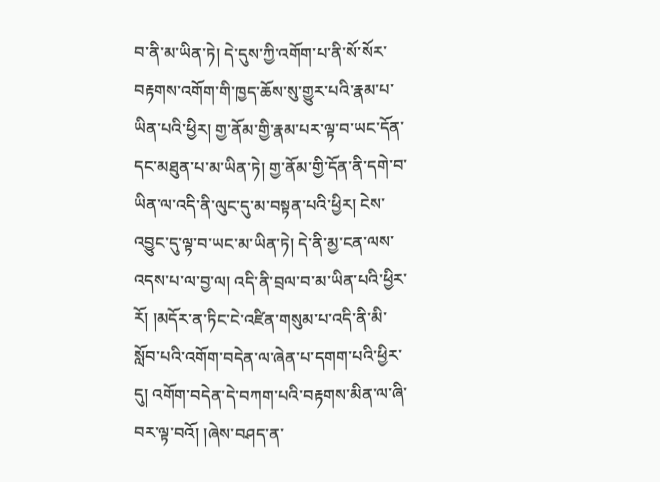བ་ནི་མ་ཡིན་ཏེ། དེ་དུས་ཀྱི་འགོག་པ་ནི་སོ་སོར་བརྟགས་འགོག་གི་ཁྱད་ཆོས་སུ་གྱུར་པའི་རྣམ་པ་ཡིན་པའི་ཕྱིར། གྱ་ནོམ་གྱི་རྣམ་པར་ལྟ་བ་ཡང་དོན་དང་མཐུན་པ་མ་ཡིན་ཏེ། གྱ་ནོམ་གྱི་དོན་ནི་དགེ་བ་ཡིན་ལ་འདི་ནི་ལུང་དུ་མ་བསྟན་པའི་ཕྱིར། ངེས་འབྱུང་དུ་ལྟ་བ་ཡང་མ་ཡིན་ཏེ། དེ་ནི་མྱ་ངན་ལས་འདས་པ་ལ་བྱ་ལ། འདི་ནི་བྲལ་བ་མ་ཡིན་པའི་ཕྱིར་རོ། །མདོར་ན་ཏིང་ངེ་འཛིན་གསུམ་པ་འདི་ནི་མི་སློབ་པའི་འགོག་བདེན་ལ་ཞེན་པ་དགག་པའི་ཕྱིར་དུ། འགོག་བདེན་དེ་བཀག་པའི་བརྟགས་མིན་ལ་ཞི་བར་ལྟ་བའོ། །ཞེས་བཤད་ན་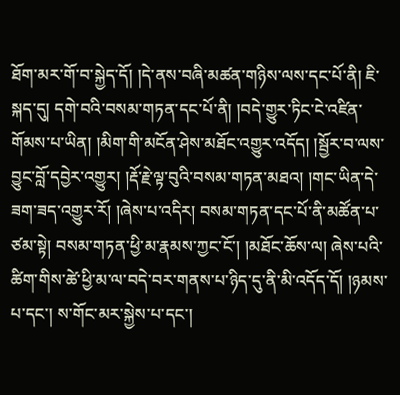ཐོག་མར་གོ་བ་སྐྱེད་དོ། །དེ་ནས་བཞི་མཚན་གཉིས་ལས་དང་པོ་ནི། ཇི་སྐད་དུ། དགེ་བའི་བསམ་གཏན་དང་པོ་ནི། །བདེ་གྱུར་ཏིང་ངེ་འཛིན་གོམས་པ་ཡིན། །མིག་གི་མངོན་ཤེས་མཐོང་འགྱུར་འདོད། །སྦྱོར་བ་ལས་བྱུང་བློ་དབྱེར་འགྱུར། །རྡོ་རྗེ་ལྟ་བུའི་བསམ་གཏན་མཐའ། །གང་ཡིན་དེ་ཟག་ཟད་འགྱུར་རོ། །ཞེས་པ་འདིར། བསམ་གཏན་དང་པོ་ནི་མཚོན་པ་ཙམ་སྟེ། བསམ་གཏན་ཕྱི་མ་རྣམས་ཀྱང་ངོ་། །མཐོང་ཆོས་ལ། ཞེས་པའི་ཚིག་གིས་ཚེ་ཕྱི་མ་ལ་བདེ་བར་གནས་པ་ཉིད་དུ་ནི་མི་འདོད་དོ། །ཉམས་པ་དང་། ས་གོང་མར་སྐྱེས་པ་དང་།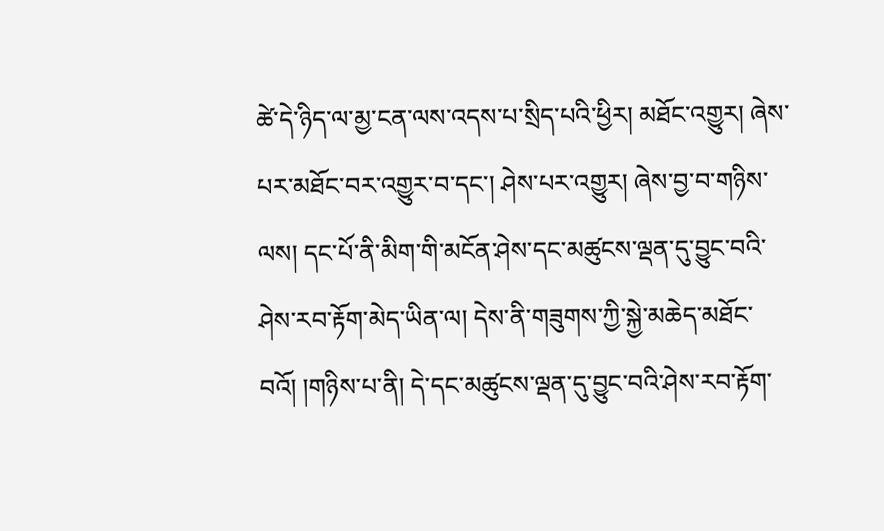ཚེ་དེ་ཉིད་ལ་མྱ་ངན་ལས་འདས་པ་སྲིད་པའི་ཕྱིར། མཐོང་འགྱུར། ཞེས་པར་མཐོང་བར་འགྱུར་བ་དང་། ཤེས་པར་འགྱུར། ཞེས་བྱ་བ་གཉིས་ལས། དང་པོ་ནི་མིག་གི་མངོན་ཤེས་དང་མཚུངས་ལྡན་དུ་བྱུང་བའི་ཤེས་རབ་རྟོག་མེད་ཡིན་ལ། དེས་ནི་གཟུགས་ཀྱི་སྐྱེ་མཆེད་མཐོང་བའོ། །གཉིས་པ་ནི། དེ་དང་མཚུངས་ལྡན་དུ་བྱུང་བའི་ཤེས་རབ་རྟོག་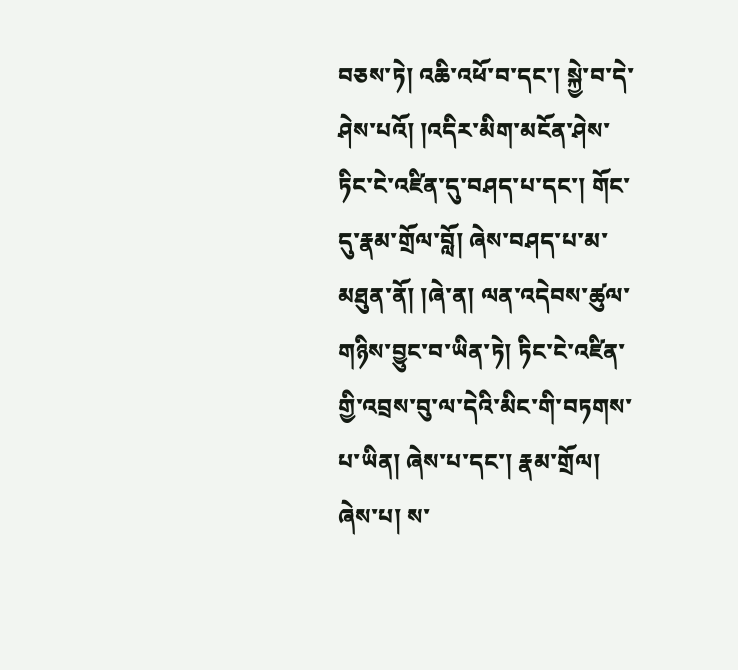བཅས་ཏེ། འཆི་འཕོ་བ་དང་། སྐྱེ་བ་དེ་ཤེས་པའོ། །འདིར་མིག་མངོན་ཤེས་ཏིང་ངེ་འཛིན་དུ་བཤད་པ་དང་། གོང་དུ་རྣམ་གྲོལ་བློ། ཞེས་བཤད་པ་མ་མཐུན་ནོ། །ཞེ་ན། ལན་འདེབས་ཚུལ་གཉིས་བྱུང་བ་ཡིན་ཏེ། ཏིང་ངེ་འཛིན་གྱི་འབྲས་བུ་ལ་དེའི་མིང་གི་བཏགས་པ་ཡིན། ཞེས་པ་དང་། རྣམ་གྲོལ། ཞེས་པ། ས་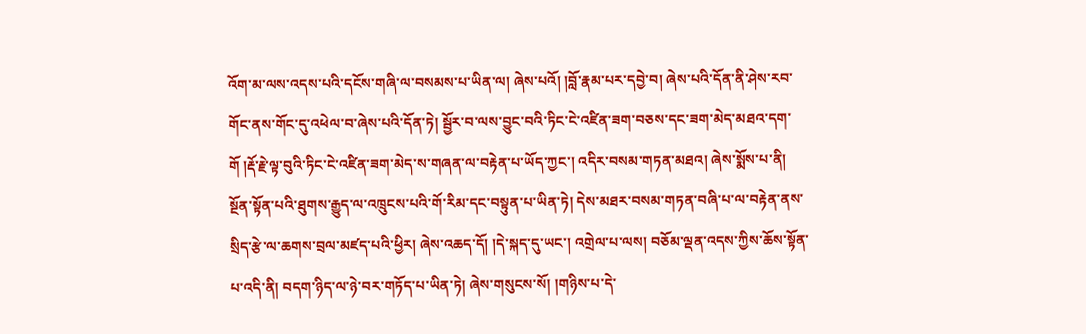འོག་མ་ལས་འདས་པའི་དངོས་གཞི་ལ་བསམས་པ་ཡིན་ལ། ཞེས་པའོ། །བློ་རྣམ་པར་དབྱེ་བ། ཞེས་པའི་དོན་ནི་ཤེས་རབ་གོང་ནས་གོང་དུ་འཕེལ་བ་ཞེས་པའི་དོན་ཏེ། སྦྱོར་བ་ལས་བྱུང་བའི་ཏིང་ངེ་འཛིན་ཟག་བཅས་དང་ཟག་མེད་མཐའ་དག་གོ །རྡོ་རྗེ་ལྟ་བུའི་ཏིང་ངེ་འཛིན་ཟག་མེད་ས་གཞན་ལ་བརྟེན་པ་ཡོད་ཀྱང་། འདིར་བསམ་གཏན་མཐའ། ཞེས་སྨོས་པ་ནི། སྔོན་སྟོན་པའི་ཐུགས་རྒྱུད་ལ་འཁྲུངས་པའི་གོ་རིམ་དང་བསྟུན་པ་ཡིན་ཏེ། དེས་མཐར་བསམ་གཏན་བཞི་པ་ལ་བརྟེན་ནས་སྲིད་རྩེ་ལ་ཆགས་བྲལ་མཛད་པའི་ཕྱིར། ཞེས་འཆད་དོ། །དེ་སྐད་དུ་ཡང་། འགྲེལ་པ་ལས། བཅོམ་ལྡན་འདས་ཀྱིས་ཆོས་སྟོན་པ་འདི་ནི། བདག་ཉིད་ལ་ཉེ་བར་གཏོད་པ་ཡིན་ཏེ། ཞེས་གསུངས་སོ། །གཉིས་པ་དེ་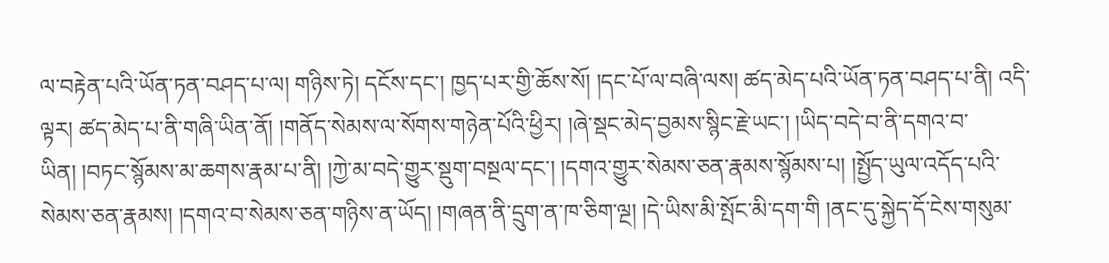ལ་བརྟེན་པའི་ཡོན་ཏན་བཤད་པ་ལ། གཉིས་ཏེ། དངོས་དང་། ཁྱད་པར་གྱི་ཆོས་སོ། །དང་པོ་ལ་བཞི་ལས། ཚད་མེད་པའི་ཡོན་ཏན་བཤད་པ་ནི། འདི་ལྟར། ཚད་མེད་པ་ནི་གཞི་ཡིན་ནོ། །གནོད་སེམས་ལ་སོགས་གཉེན་པོའི་ཕྱིར། །ཞེ་སྡང་མེད་བྱམས་སྙིང་རྗེ་ཡང་། །ཡིད་བདེ་བ་ནི་དགའ་བ་ཡིན། །བཏང་སྙོམས་མ་ཆགས་རྣམ་པ་ནི། །ཀྱེ་མ་བདེ་གྱུར་སྡུག་བསྔལ་དང་། །དགའ་གྱུར་སེམས་ཅན་རྣམས་སྙོམས་པ། །སྤྱོད་ཡུལ་འདོད་པའི་སེམས་ཅན་རྣམས། །དགའ་བ་སེམས་ཅན་གཉིས་ན་ཡོད། །གཞན་ནི་དྲུག་ན་ཁ་ཅིག་ལྔ། །དེ་ཡིས་མི་སྤོང་མི་དག་གི །ནང་དུ་སྐྱེད་དོ་ངེས་གསུམ་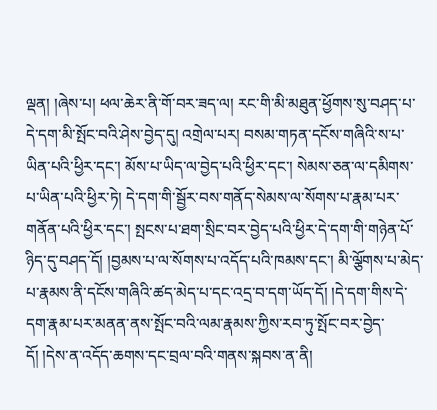ལྡན། །ཞེས་པ། ཕལ་ཆེར་ནི་གོ་བར་ཟད་ལ། རང་གི་མི་མཐུན་ཕྱོགས་སུ་བཤད་པ་དེ་དག་མི་སྤོང་བའི་ཤེས་བྱེད་དུ། འགྲེལ་པར། བསམ་གཏན་དངོས་གཞིའི་ས་པ་ཡིན་པའི་ཕྱིར་དང་། མོས་པ་ཡིད་ལ་བྱེད་པའི་ཕྱིར་དང་། སེམས་ཅན་ལ་དམིགས་པ་ཡིན་པའི་ཕྱིར་ཏེ། དེ་དག་གི་སྦྱོར་བས་གནོད་སེམས་ལ་སོགས་པ་རྣམ་པར་གནོན་པའི་ཕྱིར་དང་། སྤངས་པ་ཐག་སྲིང་བར་བྱེད་པའི་ཕྱིར་དེ་དག་གི་གཉེན་པོ་ཉིད་དུ་བཤད་དོ། །བྱམས་པ་ལ་སོགས་པ་འདོད་པའི་ཁམས་དང་། མི་ལྕོགས་པ་མེད་པ་རྣམས་ནི་དངོས་གཞིའི་ཚད་མེད་པ་དང་འདྲ་བ་དག་ཡོད་དོ། །དེ་དག་གིས་དེ་དག་རྣམ་པར་མནན་ནས་སྤོང་བའི་ལམ་རྣམས་ཀྱིས་རབ་ཏུ་སྤོང་བར་བྱེད་དོ། །དེས་ན་འདོད་ཆགས་དང་བྲལ་བའི་གནས་སྐབས་ན་ནི།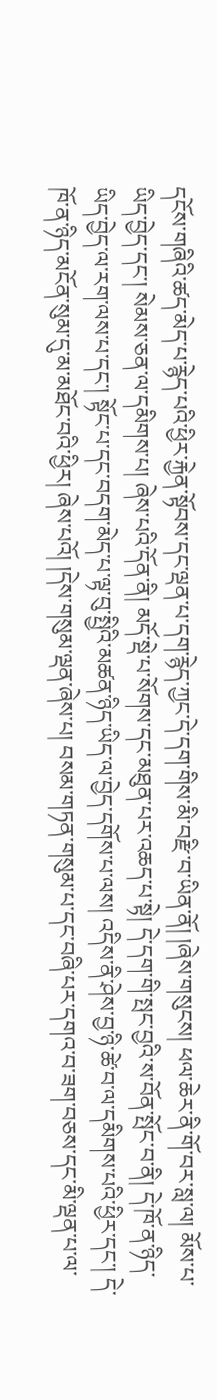དངོས་གཞིའི་ཚད་མེད་པ་རྙེད་པའི་ཕྱིར་རྐྱེན་སྟོབས་དང་ལྡན་པ་དག་རྙེད་ཀྱང་དེ་དག་གིས་མི་བརྫི་བ་ཡིན་ནོ། །ཞེས་གསུངས། ཕལ་ཆེར་ནི་གོ་བར་སླ་ལ། མོས་པ་ཡིད་བྱེད་དང་། སེམས་ཅན་ལ་དམིགས་པ། ཞེས་པའི་དོན་ནི། མདོ་སྡེ་པ་སོགས་དང་མཐུན་པར་འཆད་པ་སྟེ། དེ་དག་གི་སྤང་བྱའི་ས་བོན་སྤོང་བ་ནི། དེ་ཁོ་ན་ཉིད་ཡིད་བྱེད་ལ་རག་ལས་པ་དང་། སྟོང་པ་དང་བདག་མེད་པ་ལྟ་བུ་སྤྱིའི་མཚན་ཉིད་ཡིད་ལ་བྱེད་དགོས་པ་ལས། འདིས་ནི་ཤེས་བྱ་ཉི་ཚེ་བ་ལ་དམིགས་པའི་ཕྱིར་དང་། དེ་ཁོ་ན་ཉིད་མངོན་སུམ་དུ་མ་མཐོང་བའི་ཕྱིར། ཞེས་པའོ། །དེས་གསུམ་ལྡན་ཞེས་པ། བསམ་གཏན་གསུམ་པ་དང་བཞི་པར་དགའ་བ་ཟག་བཅས་དང་མི་ལྡན་པ་ལ་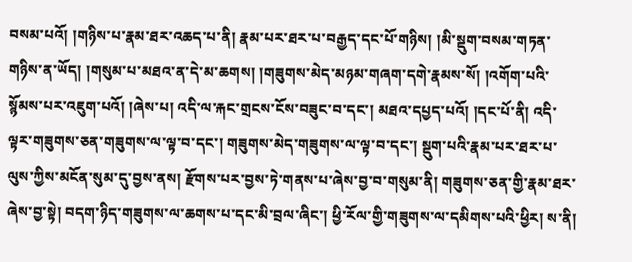བསམ་པའོ། །གཉིས་པ་རྣམ་ཐར་འཆད་པ་ནི། རྣམ་པར་ཐར་པ་བརྒྱད་དང་པོ་གཉིས། །མི་སྡུག་བསམ་གཏན་གཉིས་ན་ཡོད། །གསུམ་པ་མཐའ་ན་དེ་མ་ཆགས། །གཟུགས་མེད་མཉམ་གཞག་དགེ་རྣམས་སོ། །འགོག་པའི་སྙོམས་པར་འཇུག་པའོ། །ཞེས་པ། འདི་ལ་རྐང་གྲངས་ངོས་བཟུང་བ་དང་། མཐའ་དཔྱད་པའོ། །དང་པོ་ནི། འདི་ལྟར་གཟུགས་ཅན་གཟུགས་ལ་ལྟ་བ་དང་། གཟུགས་མེད་གཟུགས་ལ་ལྟ་བ་དང་། སྡུག་པའི་རྣམ་པར་ཐར་པ་ལུས་ཀྱིས་མངོན་སུམ་དུ་བྱས་ནས། རྫོགས་པར་བྱས་ཏེ་གནས་པ་ཞེས་བྱ་བ་གསུམ་ནི། གཟུགས་ཅན་གྱི་རྣམ་ཐར་ཞེས་བྱ་སྟེ། བདག་ཉིད་གཟུགས་ལ་ཆགས་པ་དང་མི་བྲལ་ཞིང་། ཕྱི་རོལ་གྱི་གཟུགས་ལ་དམིགས་པའི་ཕྱིར། ས་ནི།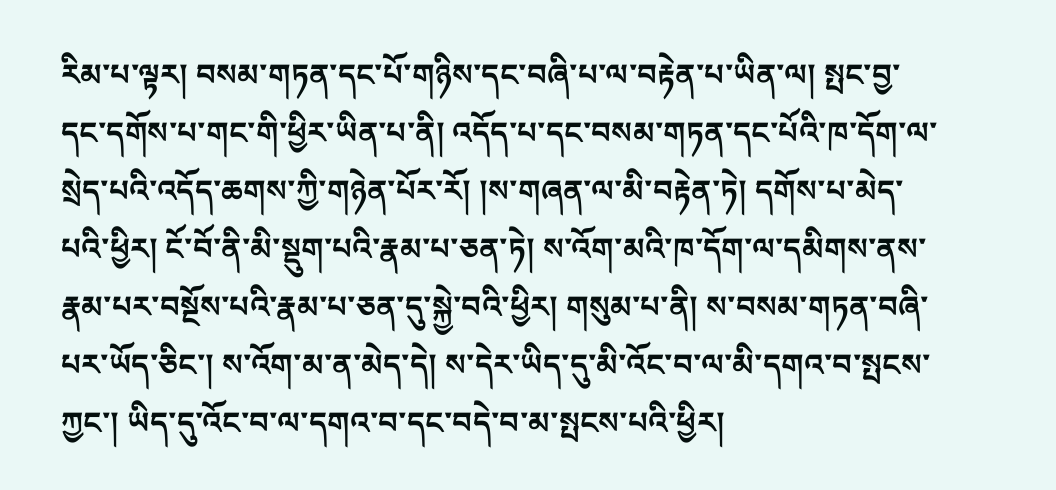རིམ་པ་ལྟར། བསམ་གཏན་དང་པོ་གཉིས་དང་བཞི་པ་ལ་བརྟེན་པ་ཡིན་ལ། སྤང་བྱ་དང་དགོས་པ་གང་གི་ཕྱིར་ཡིན་པ་ནི། འདོད་པ་དང་བསམ་གཏན་དང་པོའི་ཁ་དོག་ལ་སྲེད་པའི་འདོད་ཆགས་ཀྱི་གཉེན་པོར་རོ། །ས་གཞན་ལ་མི་བརྟེན་ཏེ། དགོས་པ་མེད་པའི་ཕྱིར། ངོ་བོ་ནི་མི་སྡུག་པའི་རྣམ་པ་ཅན་ཏེ། ས་འོག་མའི་ཁ་དོག་ལ་དམིགས་ནས་རྣམ་པར་བསྔོས་པའི་རྣམ་པ་ཅན་དུ་སྐྱེ་བའི་ཕྱིར། གསུམ་པ་ནི། ས་བསམ་གཏན་བཞི་པར་ཡོད་ཅིང་། ས་འོག་མ་ན་མེད་དེ། ས་དེར་ཡིད་དུ་མི་འོང་བ་ལ་མི་དགའ་བ་སྤངས་ཀྱང་། ཡིད་དུ་འོང་བ་ལ་དགའ་བ་དང་བདེ་བ་མ་སྤངས་པའི་ཕྱིར།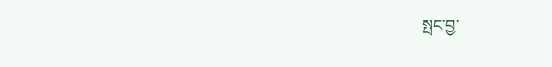སྤང་བྱ་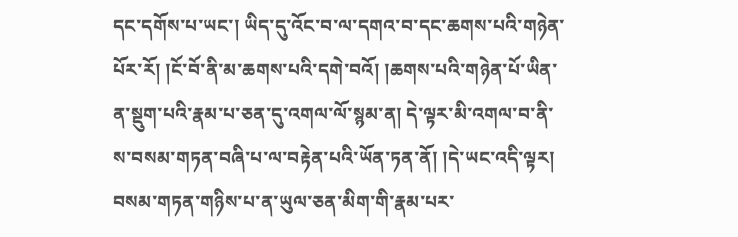དང་དགོས་པ་ཡང་། ཡིད་དུ་འོང་བ་ལ་དགའ་བ་དང་ཆགས་པའི་གཉེན་པོར་རོ། །ངོ་བོ་ནི་མ་ཆགས་པའི་དགེ་བའོ། །ཆགས་པའི་གཉེན་པོ་ཡིན་ན་སྡུག་པའི་རྣམ་པ་ཅན་དུ་འགལ་ལོ་སྙམ་ན། དེ་ལྟར་མི་འགལ་བ་ནི་ས་བསམ་གཏན་བཞི་པ་ལ་བརྟེན་པའི་ཡོན་ཏན་ནོ། །དེ་ཡང་འདི་ལྟར། བསམ་གཏན་གཉིས་པ་ན་ཡུལ་ཅན་མིག་གི་རྣམ་པར་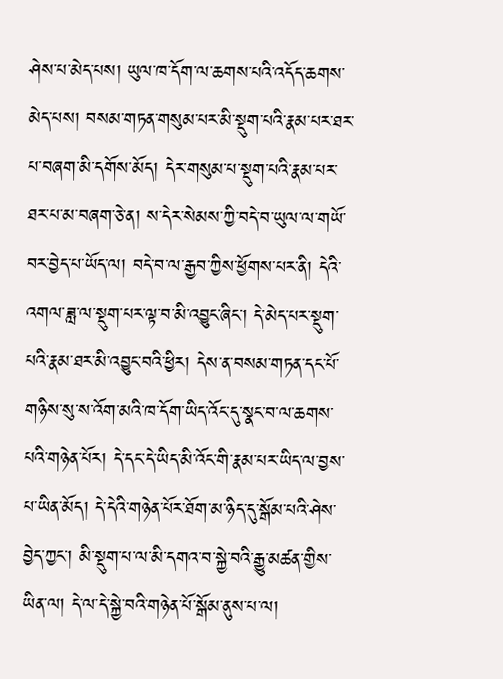ཤེས་པ་མེད་པས། ཡུལ་ཁ་དོག་ལ་ཆགས་པའི་འདོད་ཆགས་མེད་པས། བསམ་གཏན་གསུམ་པར་མི་སྡུག་པའི་རྣམ་པར་ཐར་པ་བཞག་མི་དགོས་མོད། དེར་གསུམ་པ་སྡུག་པའི་རྣམ་པར་ཐར་པ་མ་བཞག་ཅེ་ན། ས་དེར་སེམས་ཀྱི་བདེ་བ་ཡུལ་ལ་གཡོ་བར་བྱེད་པ་ཡོད་ལ། བདེ་བ་ལ་རྒྱབ་ཀྱིས་ཕྱོགས་པར་ནི། དེའི་འགལ་ཟླ་ལ་སྡུག་པར་ལྟ་བ་མི་འབྱུང་ཞིང་། དེ་མེད་པར་སྡུག་པའི་རྣམ་ཐར་མི་འབྱུང་བའི་ཕྱིར། དེས་ན་བསམ་གཏན་དང་པོ་གཉིས་སུ་ས་འོག་མའི་ཁ་དོག་ཡིད་འོང་དུ་སྣང་བ་ལ་ཆགས་པའི་གཉེན་པོར། དེ་དང་དེ་ཡིད་མི་འོང་གི་རྣམ་པར་ཡིད་ལ་བྱས་པ་ཡིན་མོད། དེ་དེའི་གཉེན་པོར་ཐོག་མ་ཉིད་དུ་སྒོམ་པའི་ཤེས་བྱེད་ཀྱང་། མི་སྡུག་པ་ལ་མི་དགའ་བ་སྐྱེ་བའི་རྒྱུ་མཚན་གྱིས་ཡིན་ལ། དེ་ལ་དེ་སྐྱེ་བའི་གཉེན་པོ་སྒོམ་ནུས་པ་ལ།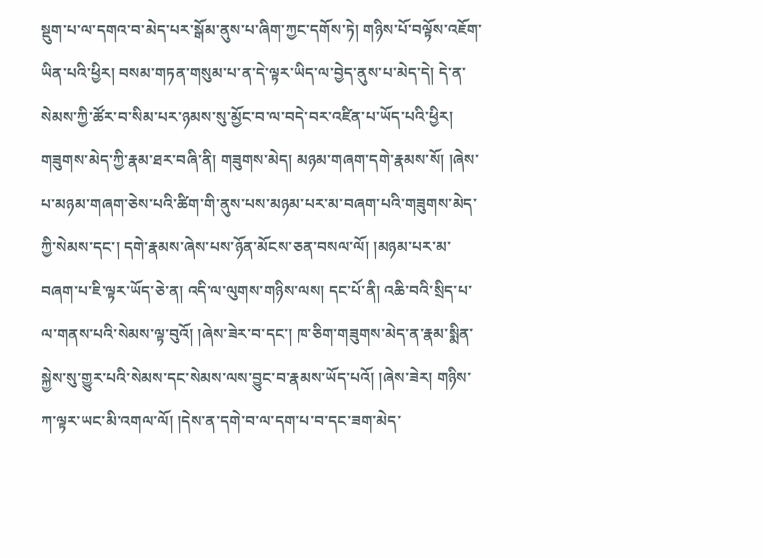སྡུག་པ་ལ་དགའ་བ་མེད་པར་སྒོམ་ནུས་པ་ཞིག་ཀྱང་དགོས་ཏེ། གཉིས་པོ་བལྟོས་འཇོག་ཡིན་པའི་ཕྱིར། བསམ་གཏན་གསུམ་པ་ན་དེ་ལྟར་ཡིད་ལ་བྱེད་ནུས་པ་མེད་དེ། དེ་ན་སེམས་ཀྱི་ཚོར་བ་སིམ་པར་ཉམས་སུ་མྱོང་བ་ལ་བདེ་བར་འཛིན་པ་ཡོད་པའི་ཕྱིར། གཟུགས་མེད་ཀྱི་རྣམ་ཐར་བཞི་ནི། གཟུགས་མེད། མཉམ་གཞག་དགེ་རྣམས་སོ། །ཞེས་པ་མཉམ་གཞག་ཅེས་པའི་ཚིག་གི་ནུས་པས་མཉམ་པར་མ་བཞག་པའི་གཟུགས་མེད་ཀྱི་སེམས་དང་། དགེ་རྣམས་ཞེས་པས་ཉོན་མོངས་ཅན་བསལ་ལོ། །མཉམ་པར་མ་བཞག་པ་ཇི་ལྟར་ཡོད་ཅེ་ན། འདི་ལ་ལུགས་གཉིས་ལས། དང་པོ་ནི། འཆི་བའི་སྲིད་པ་ལ་གནས་པའི་སེམས་ལྟ་བུའོ། །ཞེས་ཟེར་བ་དང་། ཁ་ཅིག་གཟུགས་མེད་ན་རྣམ་སྨིན་སྐྱེས་སུ་གྱུར་པའི་སེམས་དང་སེམས་ལས་བྱུང་བ་རྣམས་ཡོད་པའོ། །ཞེས་ཟེར། གཉིས་ཀ་ལྟར་ཡང་མི་འགལ་ལོ། །དེས་ན་དགེ་བ་ལ་དག་པ་བ་དང་ཟག་མེད་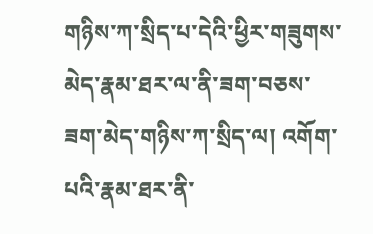གཉིས་ཀ་སྲིད་པ་དེའི་ཕྱིར་གཟུགས་མེད་རྣམ་ཐར་ལ་ནི་ཟག་བཅས་ཟག་མེད་གཉིས་ཀ་སྲིད་ལ། འགོག་པའི་རྣམ་ཐར་ནི་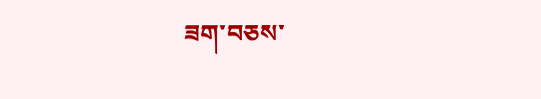ཟག་བཅས་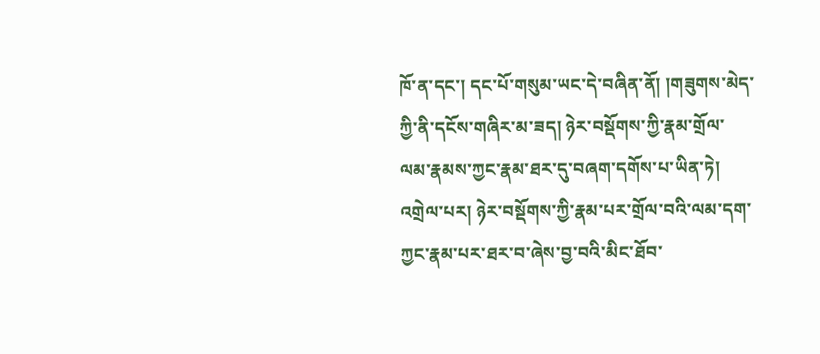ཁོ་ན་དང་། དང་པོ་གསུམ་ཡང་དེ་བཞིན་ནོ། །གཟུགས་མེད་ཀྱི་ནི་དངོས་གཞིར་མ་ཟད། ཉེར་བསྡོགས་ཀྱི་རྣམ་གྲོལ་ལམ་རྣམས་ཀྱང་རྣམ་ཐར་དུ་བཞག་དགོས་པ་ཡིན་ཏེ། འགྲེལ་པར། ཉེར་བསྡོགས་ཀྱི་རྣམ་པར་གྲོལ་བའི་ལམ་དག་ཀྱང་རྣམ་པར་ཐར་བ་ཞེས་བྱ་བའི་མིང་ཐོབ་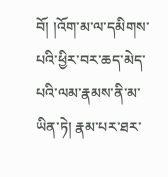བོ། །འོག་མ་ལ་དམིགས་པའི་ཕྱིར་བར་ཆད་མེད་པའི་ལམ་རྣམས་ནི་མ་ཡིན་ཏེ། རྣམ་པར་ཐར་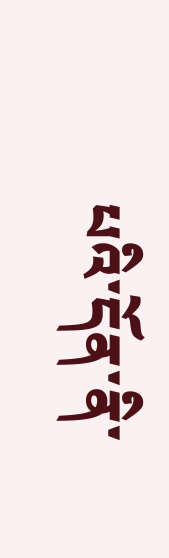པའི་དོན་ནི་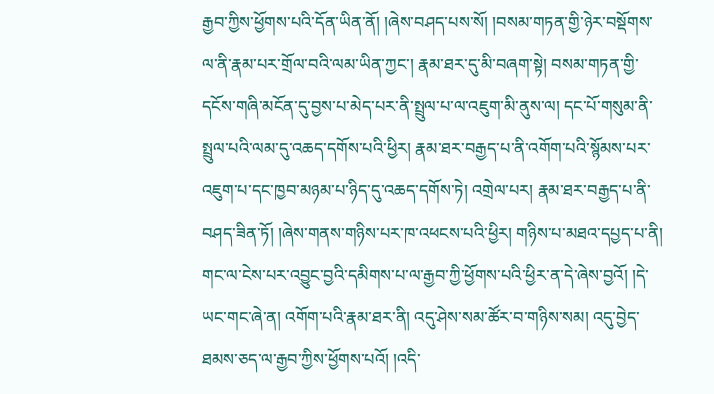རྒྱབ་ཀྱིས་ཕྱོགས་པའི་དོན་ཡིན་ནོ། །ཞེས་བཤད་པས་སོ། །བསམ་གཏན་གྱི་ཉེར་བསྡོགས་ལ་ནི་རྣམ་པར་གྲོལ་བའི་ལམ་ཡིན་ཀྱང་། རྣམ་ཐར་དུ་མི་བཞག་སྟེ། བསམ་གཏན་གྱི་དངོས་གཞི་མངོན་དུ་བྱས་པ་མེད་པར་ནི་སྤྲུལ་པ་ལ་འཇུག་མི་ནུས་ལ། དང་པོ་གསུམ་ནི་སྤྲུལ་པའི་ལམ་དུ་འཆད་དགོས་པའི་ཕྱིར། རྣམ་ཐར་བརྒྱད་པ་ནི་འགོག་པའི་སྙོམས་པར་འཇུག་པ་དང་ཁྱབ་མཉམ་པ་ཉིད་དུ་འཆད་དགོས་ཏེ། འགྲེལ་པར། རྣམ་ཐར་བརྒྱད་པ་ནི་བཤད་ཟིན་ཏོ། །ཞེས་གནས་གཉིས་པར་ཁ་འཕངས་པའི་ཕྱིར། གཉིས་པ་མཐའ་དཔྱད་པ་ནི། གང་ལ་ངེས་པར་འབྱུང་བྱའི་དམིགས་པ་ལ་རྒྱབ་ཀྱི་ཕྱོགས་པའི་ཕྱིར་ན་དེ་ཞེས་བྱའོ། །དེ་ཡང་གང་ཞེ་ན། འགོག་པའི་རྣམ་ཐར་ནི། འདུ་ཤེས་སམ་ཚོར་བ་གཉིས་སམ། འདུ་བྱེད་ཐམས་ཅད་ལ་རྒྱབ་ཀྱིས་ཕྱོགས་པའོ། །འདི་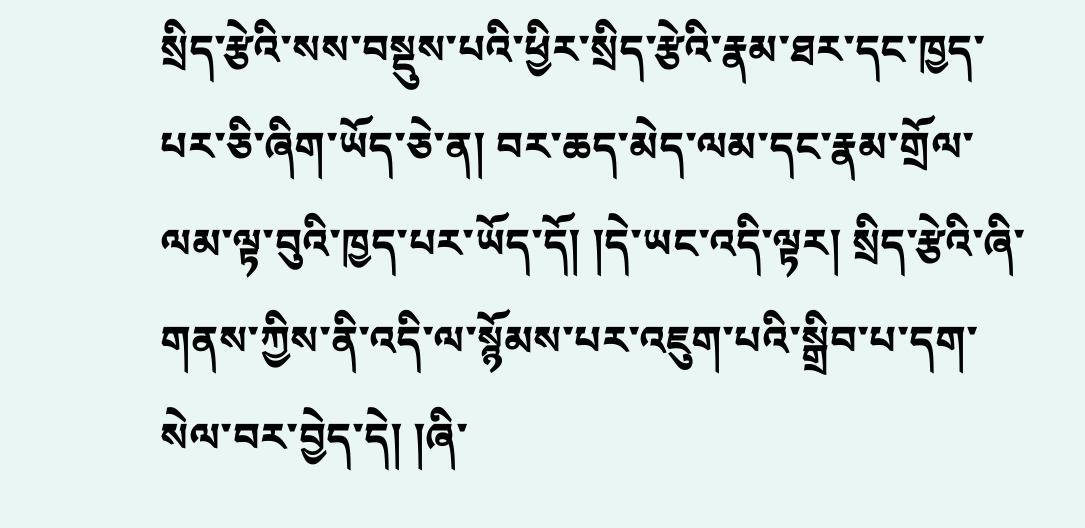སྲིད་རྩེའི་སས་བསྡུས་པའི་ཕྱིར་སྲིད་རྩེའི་རྣམ་ཐར་དང་ཁྱད་པར་ཅི་ཞིག་ཡོད་ཅེ་ན། བར་ཆད་མེད་ལམ་དང་རྣམ་གྲོལ་ལམ་ལྟ་བུའི་ཁྱད་པར་ཡོད་དོ། །དེ་ཡང་འདི་ལྟར། སྲིད་རྩེའི་ཞི་གནས་ཀྱིས་ནི་འདི་ལ་སྙོམས་པར་འཇུག་པའི་སྒྲིབ་པ་དག་སེལ་བར་བྱེད་དེ། །ཞི་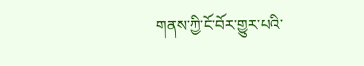གནས་ཀྱི་ངོ་བོར་གྱུར་པའི་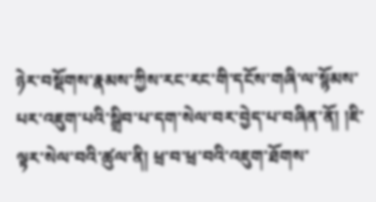ཉེར་བསྡོགས་རྣམས་ཀྱིས་རང་རང་གི་དངོས་གཞི་ལ་སྙོམས་པར་འཇུག་པའི་སྒྲིབ་པ་དག་སེལ་བར་བྱེད་པ་བཞིན་ནོ། །ཇི་ལྟར་སེལ་བའི་ཚུལ་ནི། ཕྲ་བ་ཕྲ་བའི་འཇུག་ཐོགས་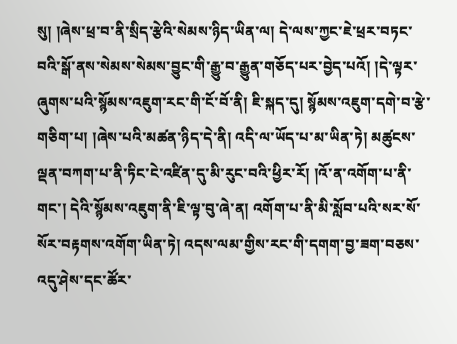སུ། །ཞེས་ཕྲ་བ་ནི་སྲིད་རྩེའི་སེམས་ཉིད་ཡིན་ལ། དེ་ལས་ཀྱང་ཇེ་ཕྲར་བཏང་བའི་སྒོ་ནས་སེམས་སེམས་བྱུང་གི་རྒྱུ་བ་རྒྱུན་གཅོད་པར་བྱེད་པའོ། །དེ་ལྟར་ཞུགས་པའི་སྙོམས་འཇུག་རང་གི་ངོ་བོ་ནི། ཇི་སྐད་དུ། སྙོམས་འཇུག་དགེ་བ་རྩེ་གཅིག་པ། །ཞེས་པའི་མཚན་ཉིད་དེ་ནི། འདི་ལ་ཡོད་པ་མ་ཡིན་ཏེ། མཚུངས་ལྡན་བཀག་པ་ནི་ཏིང་ངེ་འཛིན་དུ་མི་རུང་བའི་ཕྱིར་རོ། །འོ་ན་འགོག་པ་ནི་གང་། དེའི་སྙོམས་འཇུག་ནི་ཇི་ལྟ་བུ་ཞེ་ན། འགོག་པ་ནི་མི་སློབ་པའི་སར་སོ་སོར་བརྟགས་འགོག་ཡིན་ཏེ། འདས་ལམ་གྱིས་རང་གི་དགག་བྱ་ཟག་བཅས་འདུ་ཤེས་དང་ཚོར་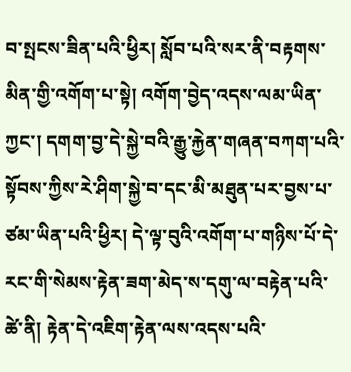བ་སྤངས་ཟིན་པའི་ཕྱིར། སློབ་པའི་སར་ནི་བརྟགས་མིན་གྱི་འགོག་པ་སྟེ། འགོག་བྱེད་འདས་ལམ་ཡིན་ཀྱང་། དགག་བྱ་དེ་སྐྱེ་བའི་རྒྱུ་རྐྱེན་གཞན་བཀག་པའི་སྟོབས་ཀྱིས་རེ་ཤིག་སྐྱེ་བ་དང་མི་མཐུན་པར་བྱས་པ་ཙམ་ཡིན་པའི་ཕྱིར། དེ་ལྟ་བུའི་འགོག་པ་གཉིས་པོ་དེ་རང་གི་སེམས་རྟེན་ཟག་མེད་ས་དགུ་ལ་བརྟེན་པའི་ཚེ་ནི། རྟེན་དེ་འཇིག་རྟེན་ལས་འདས་པའི་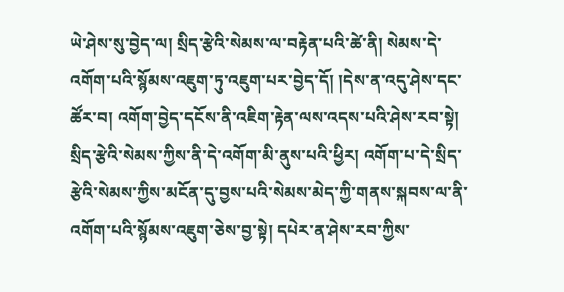ཡེ་ཤེས་སུ་བྱེད་ལ། སྲིད་རྩེའི་སེམས་ལ་བརྟེན་པའི་ཚེ་ནི། སེམས་དེ་འགོག་པའི་སྙོམས་འཇུག་ཏུ་འཇུག་པར་བྱེད་དོ། །དེས་ན་འདུ་ཤེས་དང་ཚོར་བ། འགོག་བྱེད་དངོས་ནི་འཇིག་རྟེན་ལས་འདས་པའི་ཤེས་རབ་སྟེ། སྲིད་རྩེའི་སེམས་ཀྱིས་ནི་དེ་འགོག་མི་ནུས་པའི་ཕྱིར། འགོག་པ་དེ་སྲིད་རྩེའི་སེམས་ཀྱིས་མངོན་དུ་བྱས་པའི་སེམས་མེད་ཀྱི་གནས་སྐབས་ལ་ནི་འགོག་པའི་སྙོམས་འཇུག་ཅེས་བྱ་སྟེ། དཔེར་ན་ཤེས་རབ་ཀྱིས་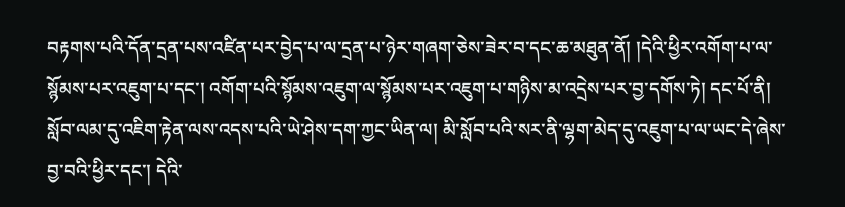བརྟགས་པའི་དོན་དྲན་པས་འཛིན་པར་བྱེད་པ་ལ་དྲན་པ་ཉེར་གཞག་ཅེས་ཟེར་བ་དང་ཆ་མཐུན་ནོ། །དེའི་ཕྱིར་འགོག་པ་ལ་སྙོམས་པར་འཇུག་པ་དང་། འགོག་པའི་སྙོམས་འཇུག་ལ་སྙོམས་པར་འཇུག་པ་གཉིས་མ་འདྲེས་པར་བྱ་དགོས་ཏེ། དང་པོ་ནི། སློབ་ལམ་དུ་འཇིག་རྟེན་ལས་འདས་པའི་ཡེ་ཤེས་དག་ཀྱང་ཡིན་ལ། མི་སློབ་པའི་སར་ནི་ལྷག་མེད་དུ་འཇུག་པ་ལ་ཡང་དེ་ཞེས་བྱ་བའི་ཕྱིར་དང་། དེའི་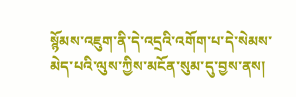སྙོམས་འཇུག་ནི་དེ་འདྲའི་འགོག་པ་དེ་སེམས་མེད་པའི་ལུས་ཀྱིས་མངོན་སུམ་དུ་བྱས་ནས།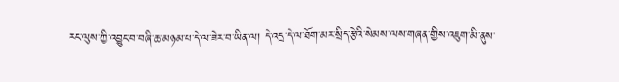རང་ལུས་ཀྱི་འབྱུང་བ་བཞི་ཆ་མཉམ་པ་དེ་ལ་ཟེར་བ་ཡིན་ལ། དེ་འདྲ་དེ་ལ་ཐོག་མར་སྲིད་རྩེའི་སེམས་ལས་གཞན་གྱིས་འཇུག་མི་ནུས་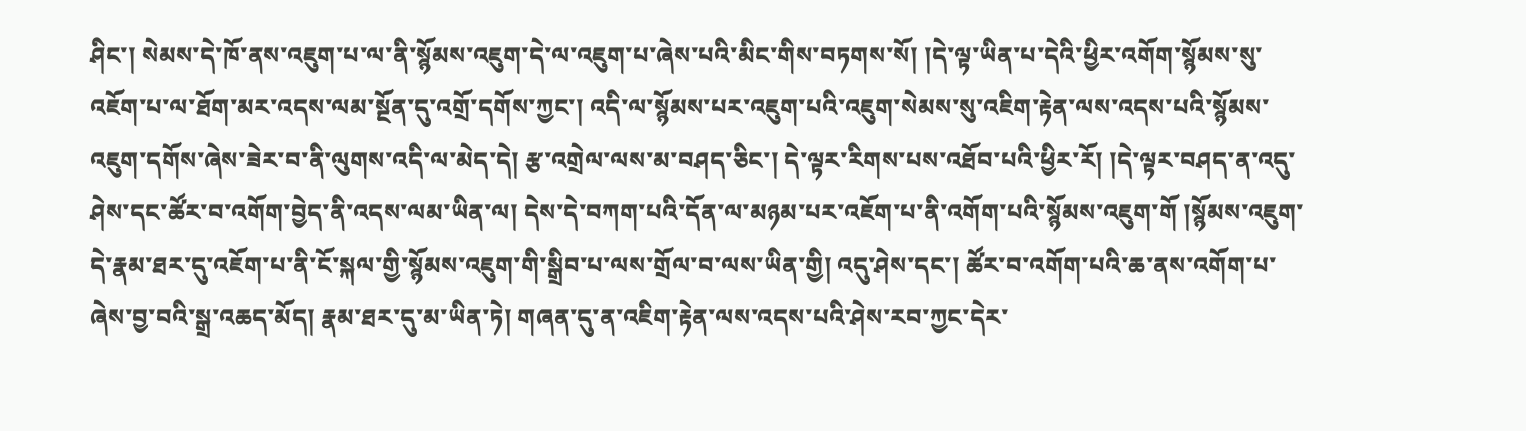ཤིང་། སེམས་དེ་ཁོ་ནས་འཇུག་པ་ལ་ནི་སྙོམས་འཇུག་དེ་ལ་འཇུག་པ་ཞེས་པའི་མིང་གིས་བཏགས་སོ། །དེ་ལྟ་ཡིན་པ་དེའི་ཕྱིར་འགོག་སྙོམས་སུ་འཇོག་པ་ལ་ཐོག་མར་འདས་ལམ་སྔོན་དུ་འགྲོ་དགོས་ཀྱང་། འདི་ལ་སྙོམས་པར་འཇུག་པའི་འཇུག་སེམས་སུ་འཇིག་རྟེན་ལས་འདས་པའི་སྙོམས་འཇུག་དགོས་ཞེས་ཟེར་བ་ནི་ལུགས་འདི་ལ་མེད་དེ། རྩ་འགྲེལ་ལས་མ་བཤད་ཅིང་། དེ་ལྟར་རིགས་པས་འཐོབ་པའི་ཕྱིར་རོ། །དེ་ལྟར་བཤད་ན་འདུ་ཤེས་དང་ཚོར་བ་འགོག་བྱེད་ནི་འདས་ལམ་ཡིན་ལ། དེས་དེ་བཀག་པའི་དོན་ལ་མཉམ་པར་འཇོག་པ་ནི་འགོག་པའི་སྙོམས་འཇུག་གོ །སྙོམས་འཇུག་དེ་རྣམ་ཐར་དུ་འཇོག་པ་ནི་ངོ་སྐལ་གྱི་སྙོམས་འཇུག་གི་སྒྲིབ་པ་ལས་གྲོལ་བ་ལས་ཡིན་གྱི། འདུ་ཤེས་དང་། ཚོར་བ་འགོག་པའི་ཆ་ནས་འགོག་པ་ཞེས་བྱ་བའི་སྒྲ་འཆད་མོད། རྣམ་ཐར་དུ་མ་ཡིན་ཏེ། གཞན་དུ་ན་འཇིག་རྟེན་ལས་འདས་པའི་ཤེས་རབ་ཀྱང་དེར་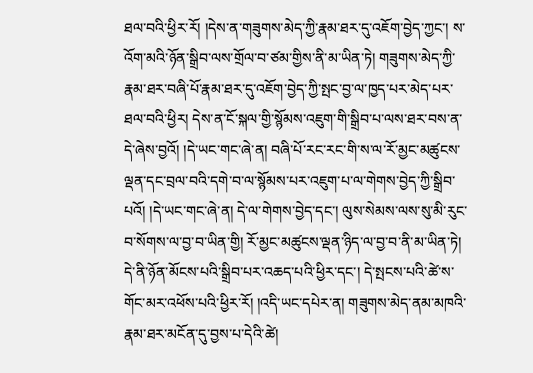ཐལ་བའི་ཕྱིར་རོ། །དེས་ན་གཟུགས་མེད་ཀྱི་རྣམ་ཐར་དུ་འཇོག་བྱེད་ཀྱང་། ས་འོག་མའི་ཉོན་སྒྲིབ་ལས་གྲོལ་བ་ཙམ་གྱིས་ནི་མ་ཡིན་ཏེ། གཟུགས་མེད་ཀྱི་རྣམ་ཐར་བཞི་པོ་རྣམ་ཐར་དུ་འཇོག་བྱེད་ཀྱི་སྤང་བྱ་ལ་ཁྱད་པར་མེད་པར་ཐལ་བའི་ཕྱིར། དེས་ན་ངོ་སྐལ་གྱི་སྙོམས་འཇུག་གི་སྒྲིབ་པ་ལས་ཐར་བས་ན་དེ་ཞེས་བྱའོ། །དེ་ཡང་གང་ཞེ་ན། བཞི་པོ་རང་རང་གི་ས་ལ་རོ་མྱང་མཚུངས་ལྡན་དང་བྲལ་བའི་དགེ་བ་ལ་སྙོམས་པར་འཇུག་པ་ལ་གེགས་བྱེད་ཀྱི་སྒྲིབ་པའོ། །དེ་ཡང་གང་ཞེ་ན། དེ་ལ་གེགས་བྱེད་དང་། ལུས་སེམས་ལས་སུ་མི་རུང་བ་སོགས་ལ་བྱ་བ་ཡིན་གྱི། རོ་མྱང་མཚུངས་ལྡན་ཉིད་ལ་བྱ་བ་ནི་མ་ཡིན་ཏེ། དེ་ནི་ཉོན་མོངས་པའི་སྒྲིབ་པར་འཆད་པའི་ཕྱིར་དང་། དེ་སྤངས་པའི་ཚེ་ས་གོང་མར་འཕོས་པའི་ཕྱིར་རོ། །འདི་ཡང་དཔེར་ན། གཟུགས་མེད་ནམ་མཁའི་རྣམ་ཐར་མངོན་དུ་བྱས་པ་དེའི་ཚེ།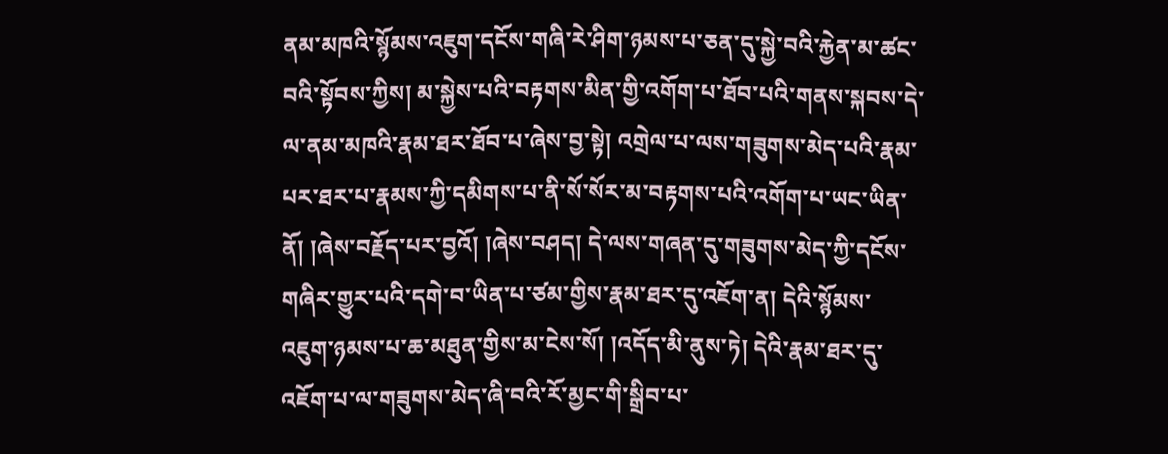ནམ་མཁའི་སྙོམས་འཇུག་དངོས་གཞི་རེ་ཤིག་ཉམས་པ་ཅན་དུ་སྐྱེ་བའི་རྐྱེན་མ་ཚང་བའི་སྟོབས་ཀྱིས། མ་སྐྱེས་པའི་བརྟགས་མིན་གྱི་འགོག་པ་ཐོབ་པའི་གནས་སྐབས་དེ་ལ་ནམ་མཁའི་རྣམ་ཐར་ཐོབ་པ་ཞེས་བྱ་སྟེ། འགྲེལ་པ་ལས་གཟུགས་མེད་པའི་རྣམ་པར་ཐར་པ་རྣམས་ཀྱི་དམིགས་པ་ནི་སོ་སོར་མ་བརྟགས་པའི་འགོག་པ་ཡང་ཡིན་ནོ། །ཞེས་བརྗོད་པར་བྱའོ། །ཞེས་བཤད། དེ་ལས་གཞན་དུ་གཟུགས་མེད་ཀྱི་དངོས་གཞིར་གྱུར་པའི་དགེ་བ་ཡིན་པ་ཙམ་གྱིས་རྣམ་ཐར་དུ་འཇོག་ན། དེའི་སྙོམས་འཇུག་ཉམས་པ་ཆ་མཐུན་གྱིས་མ་ངེས་སོ། །འདོད་མི་ནུས་ཏེ། དེའི་རྣམ་ཐར་དུ་འཇོག་པ་ལ་གཟུགས་མེད་ཞི་བའི་རོ་མྱང་གི་སྒྲིབ་པ་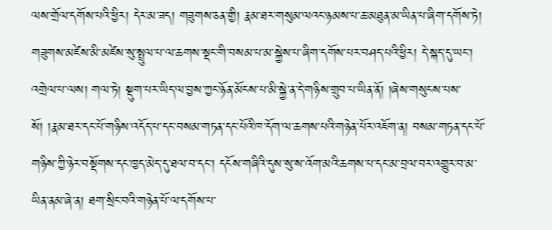ལས་གྲོལ་དགོས་པའི་ཕྱིར། དེར་མ་ཟད། གཟུགས་ཅན་གྱི། རྣམ་ཐར་གསུམ་ལའང་ཉམས་པ་ཆ་མཐུན་མ་ཡིན་པ་ཞིག་དགོས་ཏེ། གཟུགས་མཛེས་མི་མཛེས་སུ་སྤྲུལ་པ་ལ་ཆགས་སྡང་གི་བསམ་པ་མ་སྐྱེས་པ་ཞིག་དགོས་པར་བཤད་པའི་ཕྱིར། དེ་སྐད་དུ་ཡང་། འགྲེལ་པ་ལས། གལ་ཏེ། སྡུག་པར་ཡིད་ལ་བྱས་ཀྱང་ཉོན་མོངས་པ་མི་སྐྱེ་ན་དེ་གཉིས་གྲུབ་པ་ཡིན་ནོ། །ཞེས་གསུངས་པས་སོ། །རྣམ་ཐར་དང་པོ་གཉིས་འདོད་པ་དང་བསམ་གཏན་དང་པོའི་ཁ་དོག་ལ་ཆགས་པའི་གཉེན་པོར་འཇོག་ན། བསམ་གཏན་དང་པོ་གཉིས་ཀྱི་ཉེར་བསྡོགས་དང་ཁྱད་མེད་དུ་ཐལ་བ་དང་། དངོས་གཞིའི་དུས་སུ་ས་འོག་མའི་ཆགས་པ་དང་མ་བྲལ་བར་འགྱུར་བ་མ་ཡིན་ནམ་ཞེ་ན། ཐག་སྲིང་བའི་གཉེན་པོ་ལ་དགོས་པ་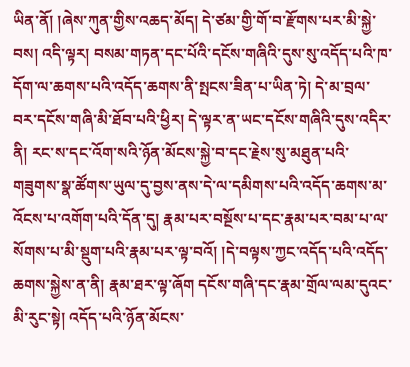ཡིན་ནོ། །ཞེས་ཀུན་གྱིས་འཆད་མོད། དེ་ཙམ་གྱི་གོ་བ་རྫོགས་པར་མི་སྐྱེ་བས། འདི་ལྟར། བསམ་གཏན་དང་པོའི་དངོས་གཞིའི་དུས་སུ་འདོད་པའི་ཁ་དོག་ལ་ཆགས་པའི་འདོད་ཆགས་ནི་སྤངས་ཟིན་པ་ཡིན་ཏེ། དེ་མ་བྲལ་བར་དངོས་གཞི་མི་ཐོབ་པའི་ཕྱིར། དེ་ལྟར་ན་ཡང་དངོས་གཞིའི་དུས་འདིར་ནི། རང་ས་དང་འོག་སའི་ཉོན་མོངས་སྐྱེ་བ་དང་རྗེས་སུ་མཐུན་པའི་གཟུགས་སྣ་ཚོགས་ཡུལ་དུ་བྱས་ནས་དེ་ལ་དམིགས་པའི་འདོད་ཆགས་མ་འོངས་པ་འགོག་པའི་དོན་དུ། རྣམ་པར་བསྔོས་པ་དང་རྣམ་པར་བམ་པ་ལ་སོགས་པ་མི་སྡུག་པའི་རྣམ་པར་ལྟ་བའོ། །དེ་བལྟས་ཀྱང་འདོད་པའི་འདོད་ཆགས་སྐྱེས་ན་ནི། རྣམ་ཐར་ལྟ་ཞོག དངོས་གཞི་དང་རྣམ་གྲོལ་ལམ་དུའང་མི་རུང་སྟེ། འདོད་པའི་ཉོན་མོངས་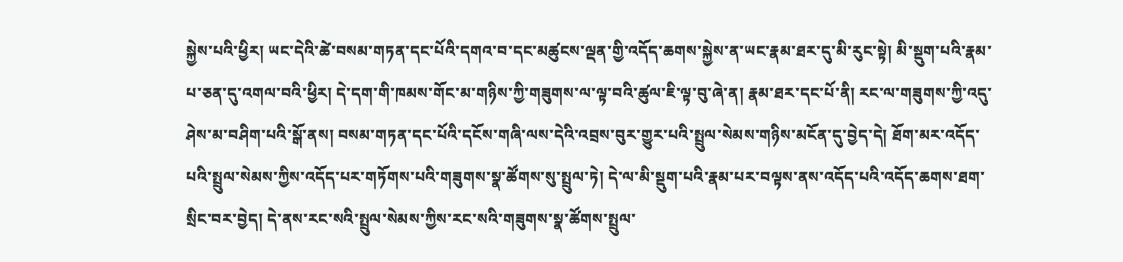སྐྱེས་པའི་ཕྱིར། ཡང་དེའི་ཚེ་བསམ་གཏན་དང་པོའི་དགའ་བ་དང་མཚུངས་ལྡན་གྱི་འདོད་ཆགས་སྐྱེས་ན་ཡང་རྣམ་ཐར་དུ་མི་རུང་སྟེ། མི་སྡུག་པའི་རྣམ་པ་ཅན་དུ་འགལ་བའི་ཕྱིར། དེ་དག་གི་ཁམས་གོང་མ་གཉིས་ཀྱི་གཟུགས་ལ་ལྟ་བའི་ཚུལ་ཇི་ལྟ་བུ་ཞེ་ན། རྣམ་ཐར་དང་པོ་ནི། རང་ལ་གཟུགས་ཀྱི་འདུ་ཤེས་མ་བཤིག་པའི་སྒོ་ནས། བསམ་གཏན་དང་པོའི་དངོས་གཞི་ལས་དེའི་འབྲས་བུར་གྱུར་པའི་སྤྲུལ་སེམས་གཉིས་མངོན་དུ་བྱེད་དེ། ཐོག་མར་འདོད་པའི་སྤྲུལ་སེམས་ཀྱིས་འདོད་པར་གཏོགས་པའི་གཟུགས་སྣ་ཚོགས་སུ་སྤྲུལ་ཏེ། དེ་ལ་མི་སྡུག་པའི་རྣམ་པར་བལྟས་ནས་འདོད་པའི་འདོད་ཆགས་ཐག་སྲིང་བར་བྱེད། དེ་ནས་རང་སའི་སྤྲུལ་སེམས་ཀྱིས་རང་སའི་གཟུགས་སྣ་ཚོགས་སྤྲུལ་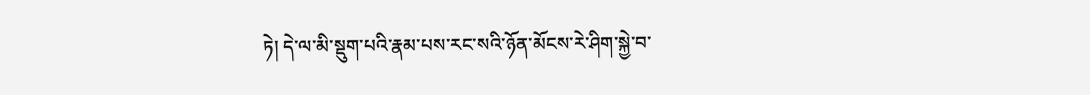ཏེ། དེ་ལ་མི་སྡུག་པའི་རྣམ་པས་རང་སའི་ཉོན་མོངས་རེ་ཤིག་སྐྱེ་བ་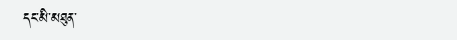དང་མི་མཐུན་